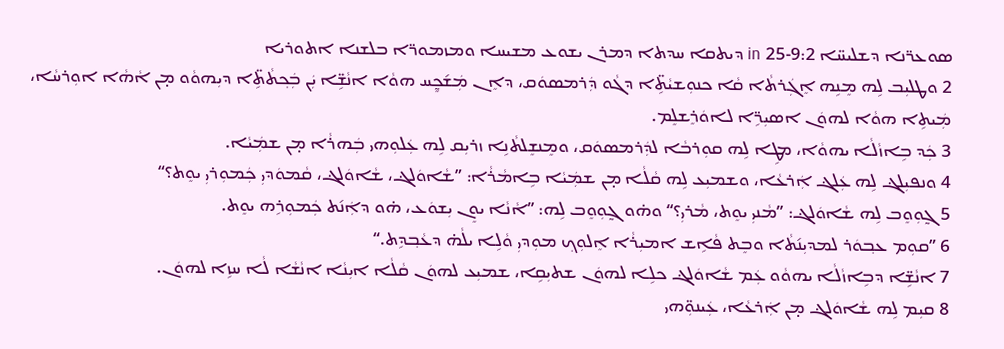ܣܘܥܪ̈ܢܐ ܕܫܠܝܚ̈ܐ 9:2-25 in ܕܝܬܩܐ ܚܕܬܐ ܕܡܪܢ ܝܫܘܥ ܡܫܝܚܐ ܘܡܙܡܘܪ̈ܐ ܒܠܫܢܐ ܐܬܘܪܝܐ
2 ܘܛܠܝܼܒ ܠܹܗ ܡܸܢܹܗ ܐܸܓܲܪܬܵ‌ܐ ܩܵܐ ܟܢܘܼܫܝܵܬܹ̈‌ܐ ܕܓܵܘ ܕܲܪܡܣܘܿܩ، ܕܐܸܢ ܡܲܫ݇ܟ̰ܸܚ ܗܘܵܐ ܐܢܵܫܹ̈ܐ ܝܲܢ ܒܲܟ݂ܬܵܬܹ̈‌ܐ ܕܝܼܗܘܵܘ ܡ̣ܢ ܐܵܗܵܐ ܐܘܼܪܚܵܐ، ܡܲܝܬܹ‌ܐ ܗܘܵܐ ܠܗܘܿܢ ܐܣܝܼܪܹ̈ܐ ܠܐܘܿܪܸܫܠܸܡ.
3 ܟܲܕ ܒܹܐܙܵܠܵܐ ܝܗܘܵܐ، ܡܛܹܐ ܠܹܗ ܩܘܼܪܒܵܐ ܠܕܲܪܡܣܘܿܩ، ܘܡܸܢܫܸܠܬܵܢܹܐ ܙܪܝܼܩ ܠܹܗ ܥܲܠܘܼܗ‌ܝ ܒܲܗܪܵܐ ܡ̣ܢ ܫܡܲܝܵܐ.
4 ܘܢܦܝܼܠܔ ܠܹܗ ܥܲܠܔ ܐܲܪܥܵܐ، ܘܫܡܝܼܥ ܠܹܗ ܩܵܠܵܐ ܡ̣ܢ ܫܡܲܝܵܐ ܒܹܐܡܵܪܵܐ: ”ܫܵܐܘܿܠܔ، ܫܵܐܘܿܠܔ، ܩܵܡܘܿܕܝܼ ܟܲܡܘܼܪܝܼ ܝܘܸܬ؟“
5 ܓ̰ܘܼܘܸܒ ܠܹܗ ܫܵܐܘܿܠܔ: ”ܡܵܢܝܼ ܝܘܸܬ، ܡܵܪܝܼ؟“ ܘܗ̇ܘ ܓ̰ܘܼܘܸܒ ܠܹܗ: ”ܐܵܢܵܐ ܝܘܸܢ ܝܼܫܘܿܥ، ܗ̇ܘ ܕܐܲܢ݇ܬ ܟܲܡܘܼܪܹܗ ܝܘܸܬ.
6 ”ܩܘܼܡ ܥܒ݂ܘܿܪ ܠܡܕܝܼܢ݇ܬܵ‌ܐ ܘܒܸܬ ܦܵܐܹܫ ܐܡܝܼܪܵܐ ܐܸܠܘܼܟ݂ ܡܘܼܕܝܼ ܘܵܠܹܐ ܝܠܵܗ̇ ܕܥܵܒ݂ܕܹܬ.“
7 ܐܢܵܫܹ̈ܐ ܕܒܹܐܙܵܠܵܐ ܝܗܘܵܘ ܥܲܡ ܫܵܐܘܿܠܔ ܟܠܹܐ ܠܗܘܿܢ ܫܬܝܼܩܹܐ، ܫܡܝܼܥ ܠܗܘܿܢ ܩܵܠܵܐ ܐܝܼܢܵܐ ܐܢܵܫܵܐ ܠܵܐ ܚܙܹܐ ܠܗܘܿܢ.
8 ܩܝܼܡ ܠܹܗ ܫܵܐܘܿܠܔ ܡ̣ܢ ܐܲܪܥܵܐ، ܥܲܝܢܘܼ̈ܗ‌ܝ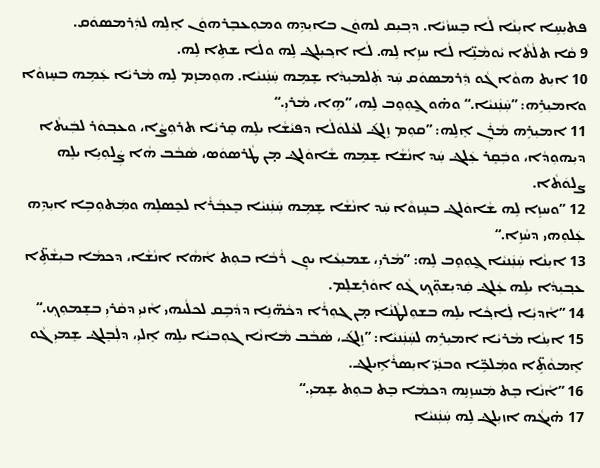ܦܬܝܼܚܹܐ ܐܝܼܢܵܐ ܠܵܐ ܒܸܚܙܵܝܵܐ. ܕܒ݂ܝܼܩ ܠܗܘܿܢ ܒܐܝܼܕܹܗ ܘܡܘܼܥܒܸܪܗܘܿܢ ܐܸܠܹܗ ܠܕܲܪܡܣܘܿܩ.
9 ܩܵܐ ܬܠܵܬܵ‌ܐ ܝܵܘܡܵܢܹ̈ܐ ܠܵܐ ܚܙܹܐ ܠܹܗ. ܠܵܐ ܐܟ݂ܝܼܠܔ ܠܹܗ ܘܠܵܐ ܫܬܹ‌ܐ ܠܹܗ.
10 ܐܝܼܬ ܗܘܵܐ ܓܵܘ ܕܲܪܡܣܘܿܩ ܚܲܕ ܬܲܠܡܝܼܕܵܐ ܫܸܡܹܗ ܚܲܢܲܢܝܵܐ. ܗܘܼܡܙܸܡ ܠܹܗ ܡܵܪܝܵܐ ܥܲܡܹܗ ܒܚܸܙܘܵܐ ܘܐܡܝܼܪܹܗ: ”ܚܲܢܲܢܝܵܐ.“ ܘܗ̇ܘ ܓ̰ܘܼܘܸܒ ܠܹܗ، ”ܗܹܐ، ܡܵܪܝܼ.“
11 ܐܡܝܼܪܹܗ ܡܵܪܲܢ ܐܸܠܹܗ: ”ܩܘܼܡ ܙܹܠܔ݇ ܠܥܵܠܘܿܠܵܐ ܕܦܝܵܫܵܐ ܝܠܹܗ ܩܸܪܝܵܐ ܬܪܘܼܨܵܐ، ܘܥܒ݂ܘܿܪ ܠܒܲܝܬܵ‌ܐ ܕܝܼܗܘܼܕܵܐ، ܘܒܲܩܸܪ ܥܲܠܔ ܚܲܕ ܐܢܵܫܵܐ ܫܸܡܹܗ ܫܵܐܘܿܠܔ ܡ̣ܢ ܛܵܪܣܘܿܣ، ܣܵܒܵܒ ܗܵܐ ܨܲܠܘܼܝܹܐ ܝܠܹܗ ܨܠܘܿܬܵ‌ܐ.
12 ”ܘܚܙܹܐ ܠܹܗ ܫܵܐܘܿܠܔ ܒܚܸܙܘܵܐ ܚܲܕ ܐܢܵܫܵܐ ܫܸܡܹܗ ܚܲܢܲܢܝܵܐ ܒܸܥܒ݂ܵܪܵܐ ܠܟܸܣܠܹܗ ܘܡܲܬܘܼܒܹܐ ܐܝܼܕܹܗ ܥܲܠܘܼܗ‌ܝ ܕܚܵܙܹܐ.“
13 ܐܝܼܢܵܐ ܚܲܢܲܢܝܵܐ ܓ̰ܘܼܘܸܒ ܠܹܗ: ”ܡܵܪܝܼ، ܫܡܝܼܥܵܐ ܝܘܸܢ ܪܵܒܵܐ ܒܘܼܬ ܐܵܗܵܐ ܐܢܵܫܵܐ، ܕܟܡܵܐ ܒܝܼܫܵܬܹ̈‌ܐ ܥܒ݂ܝܼܕܵܐ ܝܠܹܗ ܥܲܠܔ ܩܲܕܝܼܫܘܼ̈ܟ݂ ܓܵܘ ܐܘܿܪܸܫܠܸܡ.
14 ”ܐܵܕܝܼܵܐ ܠܲܐܟ݂ܵܐ ܝܠܹܗ ܒܫܘܼܠܛܵܢܵܐ ܡ̣ܢ ܓܘܼܪܵܐ ܕܟܵܗ̈ܢܹܐ ܕܕܵܒܹܩ ܠܟܠܵܝܗ‌ܝ ܐܵܢܝܼ ܕܩܵܪܝܼ ܒܫܸܡܘܼܟ݂.“
15 ܐܝܼܢܵܐ ܡܵܪܝܵܐ ܐܡܝܼܪܹܗ ܠܚܲܢܲܢܝܵܐ: ”ܙܹܠܔ݇، ܣܵܒܵܒ ܡܵܐܢܵܐ ܓܘܼܒܝܵܐ ܝܠܹܗ ܐܸܠܝܼ، ܕܠܲܒܸܠܔ ܫܸܡܝܼ ܓܵܘ ܐܸܡܘܵܬܹ̈‌ܐ ܘܡܲܠܟܹ̈ܐ ܘܒܢܲܝ̈ ܐܝܼܣܪܵܐܹܝܠܔ.
16 ”ܐܵܢܵܐ ܒܸܬ ܡܲܚܙܸܢܹܗ ܕܟܡܵܐ ܒܸܬ ܒܘܼܬ ܫܸܡܝܼ.“
17 ܗ̇ܝܓܵܗ ܐܙܝܼܠܔ ܠܹܗ ܚܲܢܲܢܝܵܐ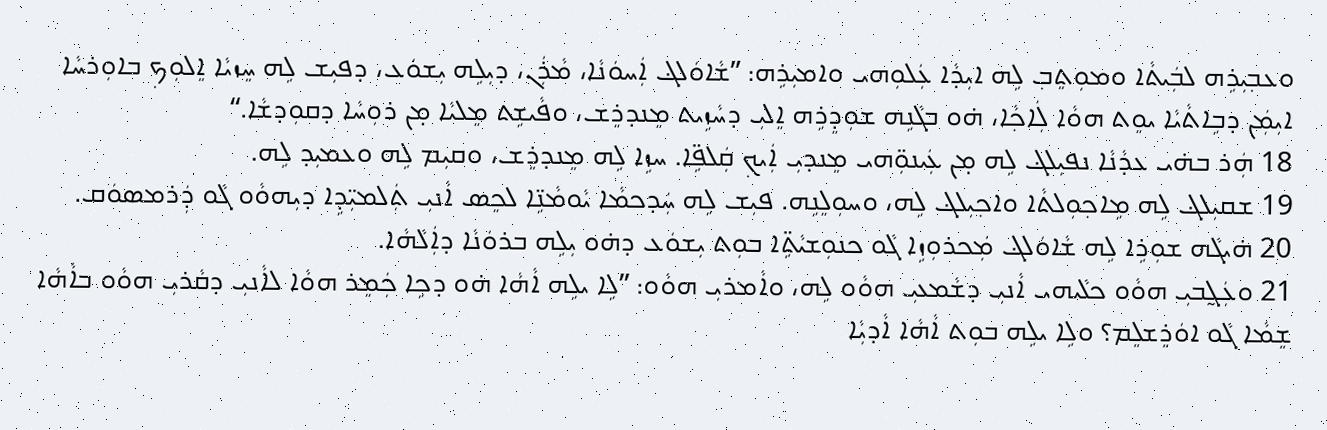ܘܥܒ݂ܝܼܪܹܗ ܠܒܲܝܬܵ‌ܐ ܘܡܘܼܬܸܒ݂ ܠܹܗ ܐܝܼܕܵܐ ܥܲܠܘܼܗ‌ܝ ܘܐܡܝܼܪܹܗ: ”ܫܵܐܘܿܠܔ ܐܲܚܘܿܢܵܐ، ܡܵܪܲܢ، ܕܝܼܠܹܗ ܝܼܫܘܿܥ، ܕܦܝܼܫ ܠܹܗ ܚܸܙܝܵܐ ܐܸܠܘܼܟ݂ ܒܐܘܼܪܚܵܐ ܐܝܼܡܲܢ ܕܒܹܐܬܵܝܵܐ ܝܘܸܬ ܗܘܵܐ ܠܲܐܟ݂ܵܐ، ܗ̇ܘ ܒܓܵܢܹܗ ܫܘܼܕܸܪܹܗ ܐܸܠܝܼ ܕܚܵܙܹܝܬ ܡܸܢܕܪܸܫ، ܘܦܵܝܫܹܬ ܡܸܠܝܵܐ ܡ̣ܢ ܪܘܼܚܵܐ ܕܩܘܼܕܫܵܐ.“
18 ܗܲܪ ܒܗ̇ܝ ܥܕܵܢܵܐ ܢܦܝܼܠܔ ܠܹܗ ܡ̣ܢ ܥܲܝܢܘܼ̈ܗ‌ܝ ܡܸܢܕܝܼ ܐܲܝܟ݂ ܩܲܠܦܹ̈ܐ. ܚܙܹܐ ܠܹܗ ܡܸܢܕܪܸܫ، ܘܩܝܼܡ ܠܹܗ ܘܥܡܝܼܕ ܠܹܗ.
19 ܫܩܝܼܠܔ ܠܹܗ ܡܹܐܟ݂ܘܼܠܬܵ‌ܐ ܘܐܟ݂ܝܼܠܔ ܠܹܗ، ܘܚܘܼܠܸܢܹܗ. ܦܝܼܫ ܠܹܗ ܚܲܕܟܡܵܐ ܝܵܘܡܵܢܹ̈ܐ ܠܟܸܣ ܐܵܢܝܼ ܬܲܠܡܝܼ̈ܕܹܐ ܕܝܼܗܘܵܘ ܓܵܘ ܕܲܪܡܣܘܿܩ.
20 ܗ̇ܝܓܵܗ ܫܘܼܪܹܐ ܠܹܗ ܫܵܐܘܿܠܔ ܡܲܟܪܘܼܙܹܐ ܓܵܘ ܟܢܘܼܫܝܵܬܹ̈‌ܐ ܒܘܼܬ ܝܼܫܘܿܥ ܕܗ̇ܘ ܝܼܠܹܗ ܒܪܘܿܢܵܐ ܕܐܲܠܵܗܵܐ.
21 ܘܥܲܓ̰ܒܝܼ ܗܘܵܘ ܟܠܵܝܗ‌ܝ ܐܵܢܝܼ ܕܫܵܡܥܝܼ ܗܘܵܘ ܠܹܗ، ܘܐܵܡܪܝܼ ܗܘܵܘ: ”ܠܹܐ ܝܠܹܗ ܐܵܗܵܐ ܗ̇ܘ ܕܟܹܐ ܟܲܡܸܪ ܗܘܵܐ ܠܐܵܢܝܼ ܕܩܵܪܝܼ ܗܘܵܘ ܒܐܵܗܵܐ ܫܸܡܵܐ ܓܵܘ ܐܘܿܪܸܫܠܸܡ؟ ܘܠܹܐ ܝܠܹܗ ܒܘܼܬ ܐܵܗܵܐ ܐܵܕܝܼܵܐ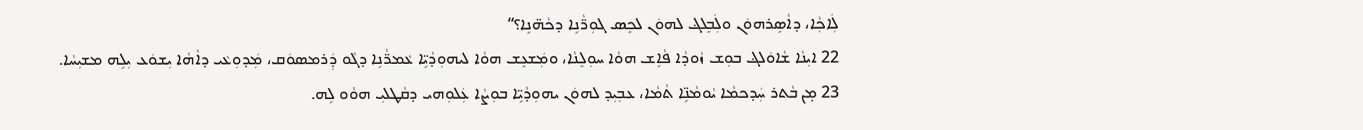ܠܲܐܟ݂ܵܐ، ܕܐܵܣܹܪܗܘܿܢ ܘܠܲܒܸܠܔ ܠܗܘܿܢ ܠܟܸܣ ܓܘܼܪ̈ܵܢܹܐ ܕܟܵܗ̈ܢܹܐ؟“
22 ܐܝܼܢܵܐ ܫܵܐܘܿܠܔ ܒܘܼܫ ܙܵܘܕܵܐ ܦܵܐܹܫ ܗܘܵܐ ܚܘܼܠܸܢܵܐ، ܘܡܲܫܥܸܫ ܗܘܵܐ ܠܝܗܘܼܕܵܝܹ̈ܐ ܥܵܡܪ̈ܵܢܹܐ ܕܓܵܘ ܕܲܪܡܣܘܿܩ، ܡܲܕܘܼܥܵܝ ܕܐܵܗܵܐ ܝܼܫܘܿܥ ܝܼܠܹܗ ܡܫܝܼܚܵܐ.
23 ܡ̣ܢ ܒܵܬܪ ܚܲܕܟܡܵܐ ܝܵܘܡܵܢܹ̈ܐ ܬܵܡܵܐ، ܥܒ݂ܝܼܕ ܠܗܘܿܢ ܝܗܘܼܕܵܝܹ̈ܐ ܒܘܼܨܵܐ ܥܲܠܘܼܗ‌ܝ ܕܩܵܛܠܝܼ ܗܘܵܘ ܠܹܗ.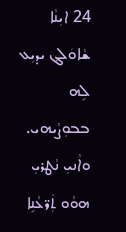24 ܐܝܼܢܵܐ ܫܵܐܘܿܠܔ ܝܕܝܼܥ ܠܹܗ ܒܒܘܼܨܵܝܗ‌ܝ. ܘܐܵܢܝܼ ܢܵܛܪܝܼ ܗܘܵܘ ܬܲܪ̈ܥܵܢܹܐ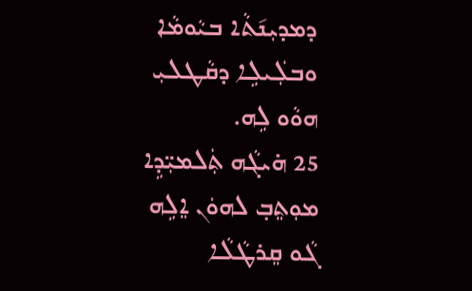ܕܡܕܝܼܢ݇ܬܵ‌ܐ ܒܝܵܘܡܵܐ ܘܒܠܲܝܠܹܐ ܕܩܵܛܠܝܼ ܗܘܵܘ ܠܹܗ.
25 ܗ̇ܝܓܵܗ ܬܲܠܡܝܼ̈ܕܹܐ ܡܘܼܬܸܒ݂ ܠܗܘܿܢ ܐܸܠܹܗ ܓܵܘ ܩܸܪܛܵܠܵܐ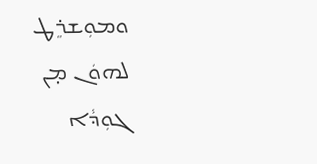ܘܡܘܼܫܪܸܛ ܠܗܘܿܢ ܡ̣ܢ ܓܘܼܕܵܐ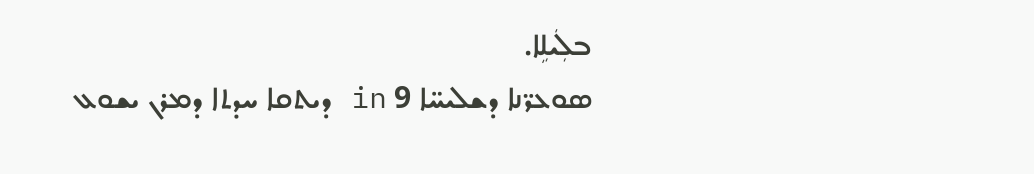ܒܠܲܝܠܹܐ.
ܣܘܥܪ̈ܢܐ ܕܫܠܝܚ̈ܐ 9 in ܕܝܬܩܐ ܚܕܬܐ ܕܡܪܢ ܝܫܘܥ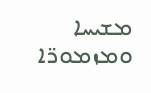ܡܫܝܚܐ ܘܡܙܡܘܪ̈ܐ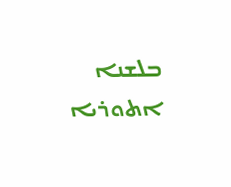ܒܠܫܢܐ ܐܬܘܪܝܐ